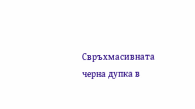Свръхмасивната черна дупка в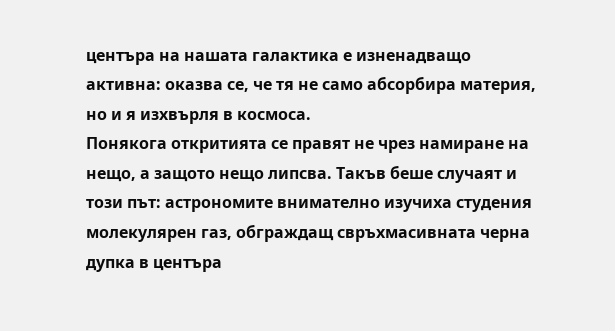центъра на нашата галактика е изненадващо активна: оказва се, че тя не само абсорбира материя, но и я изхвърля в космоса.
Понякога откритията се правят не чрез намиране на нещо, а защото нещо липсва. Такъв беше случаят и този път: астрономите внимателно изучиха студения молекулярен газ, обграждащ свръхмасивната черна дупка в центъра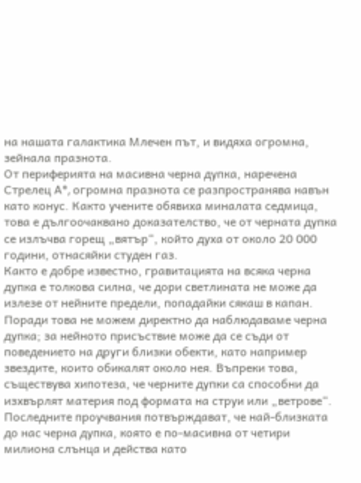на нашата галактика Млечен път, и видяха огромна, зейнала празнота.
От периферията на масивна черна дупка, наречена Стрелец A*, огромна празнота се разпространява навън като конус. Както учените обявиха миналата седмица, това е дългоочаквано доказателство, че от черната дупка се излъчва горещ „вятър“, който духа от около 20 000 години, отнасяйки студен газ.
Както е добре известно, гравитацията на всяка черна дупка е толкова силна, че дори светлината не може да излезе от нейните предели, попадайки сякаш в капан. Поради това не можем директно да наблюдаваме черна дупка; за нейното присъствие може да се съди от поведението на други близки обекти, като например звездите, които обикалят около нея. Въпреки това, съществува хипотеза, че черните дупки са способни да изхвърлят материя под формата на струи или „ветрове“.
Последните проучвания потвърждават, че най-близката до нас черна дупка, която е по-масивна от четири милиона слънца и действа като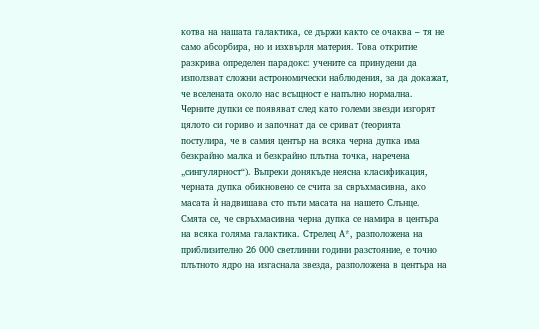котва на нашата галактика, се държи както се очаква – тя не само абсорбира, но и изхвърля материя. Това откритие разкрива определен парадокс: учените са принудени да използват сложни астрономически наблюдения, за да докажат, че вселената около нас всъщност е напълно нормална.
Черните дупки се появяват след като големи звезди изгорят цялото си гориво и започнат да се сриват (теорията постулира, че в самия център на всяка черна дупка има безкрайно малка и безкрайно плътна точка, наречена „сингулярност“). Въпреки донякъде неясна класификация, черната дупка обикновено се счита за свръхмасивна, ако масата ѝ надвишава сто пъти масата на нашето Слънце.
Смята се, че свръхмасивна черна дупка се намира в центъра на всяка голяма галактика. Стрелец А*, разположена на приблизително 26 000 светлинни години разстояние, е точно плътното ядро на изгаснала звезда, разположена в центъра на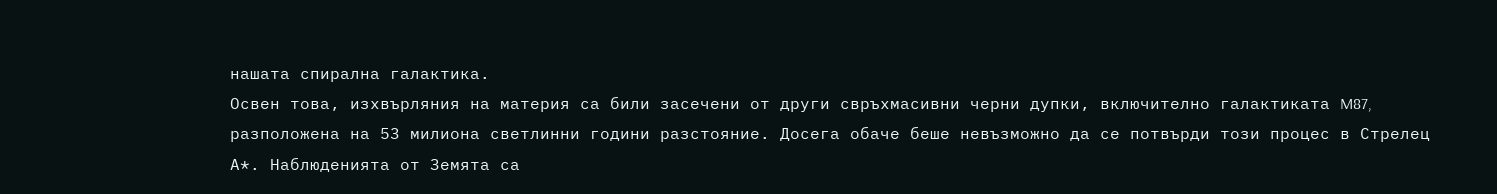нашата спирална галактика.
Освен това, изхвърляния на материя са били засечени от други свръхмасивни черни дупки, включително галактиката M87, разположена на 53 милиона светлинни години разстояние. Досега обаче беше невъзможно да се потвърди този процес в Стрелец А*. Наблюденията от Земята са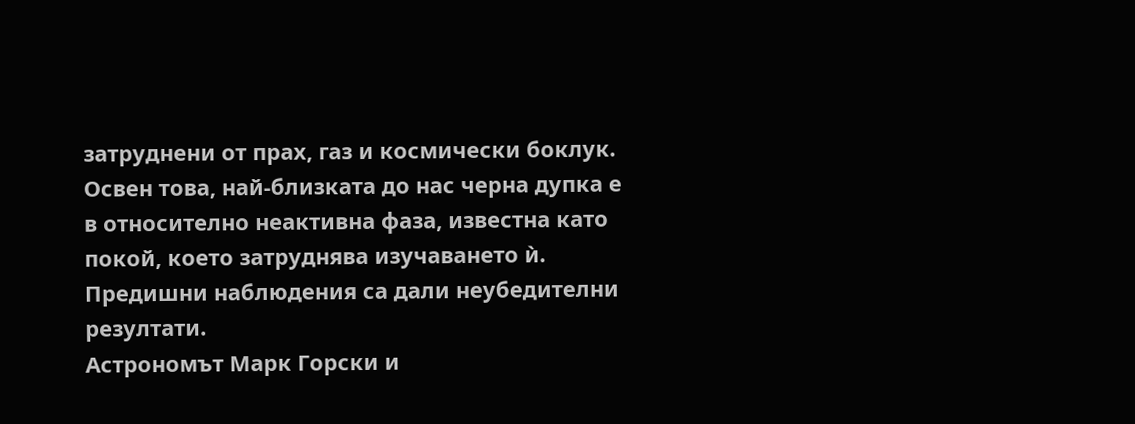затруднени от прах, газ и космически боклук. Освен това, най-близката до нас черна дупка е в относително неактивна фаза, известна като покой, което затруднява изучаването ѝ. Предишни наблюдения са дали неубедителни резултати.
Астрономът Марк Горски и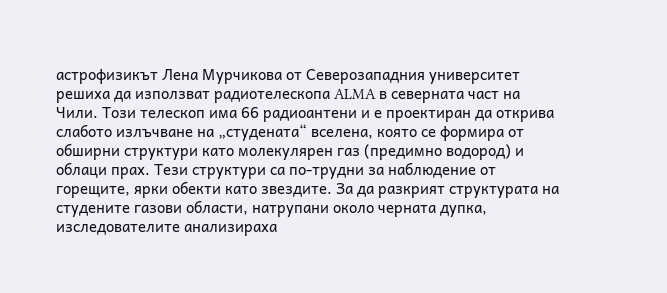астрофизикът Лена Мурчикова от Северозападния университет решиха да използват радиотелескопа ALMA в северната част на Чили. Този телескоп има 66 радиоантени и е проектиран да открива слабото излъчване на „студената“ вселена, която се формира от обширни структури като молекулярен газ (предимно водород) и облаци прах. Тези структури са по-трудни за наблюдение от горещите, ярки обекти като звездите. За да разкрият структурата на студените газови области, натрупани около черната дупка, изследователите анализираха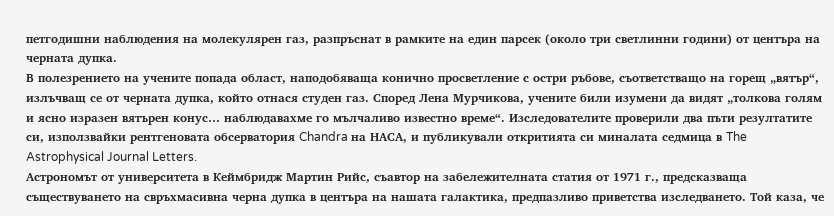петгодишни наблюдения на молекулярен газ, разпръснат в рамките на един парсек (около три светлинни години) от центъра на черната дупка.
В полезрението на учените попада област, наподобяваща конично просветление с остри ръбове, съответстващо на горещ „вятър“, излъчващ се от черната дупка, който отнася студен газ. Според Лена Мурчикова, учените били изумени да видят „толкова голям и ясно изразен вятърен конус… наблюдавахме го мълчаливо известно време“. Изследователите проверили два пъти резултатите си, използвайки рентгеновата обсерватория Chandra на НАСА, и публикували откритията си миналата седмица в The Astrophysical Journal Letters.
Астрономът от университета в Кеймбридж Мартин Рийс, съавтор на забележителната статия от 1971 г., предсказваща съществуването на свръхмасивна черна дупка в центъра на нашата галактика, предпазливо приветства изследването. Той каза, че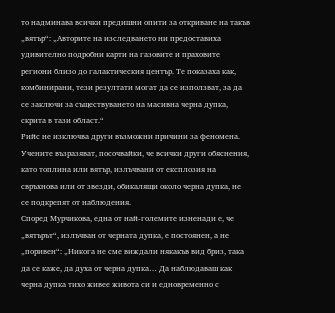то надминава всички предишни опити за откриване на такъв „вятър“: „Авторите на изследването ни предоставиха удивително подробни карти на газовите и праховите региони близо до галактическия център. Те показаха как, комбинирани, тези резултати могат да се използват, за да се заключи за съществуването на масивна черна дупка, скрита в тази област.“
Рийс не изключва други възможни причини за феномена. Учените възразяват, посочвайки, че всички други обяснения, като топлина или вятър, излъчвани от експлозия на свръхнова или от звезди, обикалящи около черна дупка, не се подкрепят от наблюдения.
Според Мурчикова, една от най-големите изненади е, че „вятърът“, излъчван от черната дупка, е постоянен, а не „поривен“: „Никога не сме виждали някакъв вид бриз, така да се каже, да духа от черна дупка… Да наблюдаваш как черна дупка тихо живее живота си и едновременно с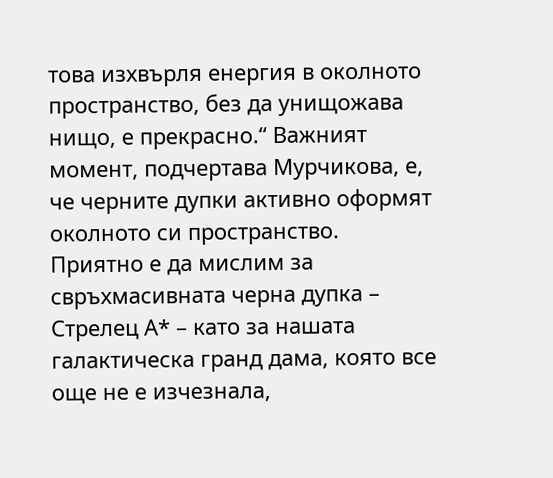това изхвърля енергия в околното пространство, без да унищожава нищо, е прекрасно.“ Важният момент, подчертава Мурчикова, е, че черните дупки активно оформят околното си пространство.
Приятно е да мислим за свръхмасивната черна дупка – Стрелец А* – като за нашата галактическа гранд дама, която все още не е изчезнала,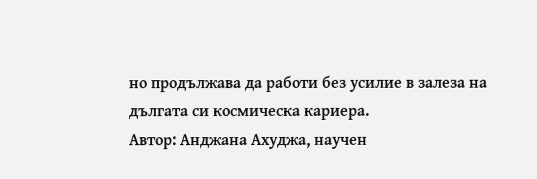но продължава да работи без усилие в залеза на дългата си космическа кариера.
Автор: Анджана Ахуджа, научен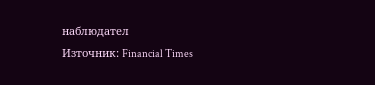наблюдател
Източник: Financial Times